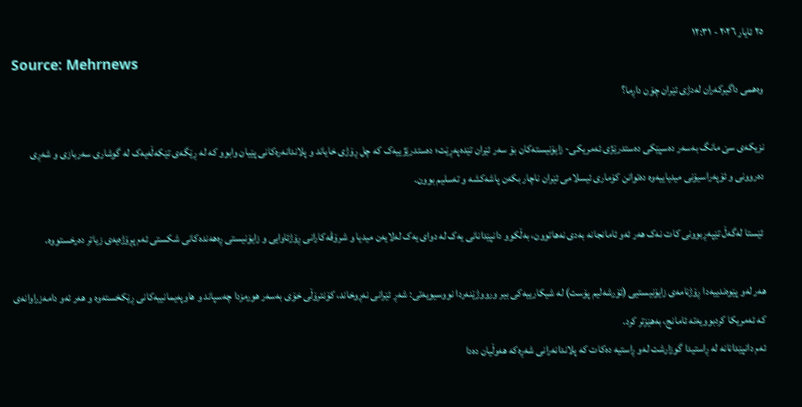٢٥ ئایار ٢٠٢٦ - ١٢:٣١
Source: Mehrnews
وەهمی داگیرکەران لەدژی ئێران چۆن داڕما؟

نزیکەی سێ مانگ بەسەر دەسپێکی دەستدرێژی ئەمریکی- زایۆنیستەکان بۆ سەر ئێران تێدەپەڕێت؛ دەستدرێژییەک کە چل ڕۆژی خایاند و پلاندانەرەکانی پێیان وابوو کە لە ڕێگەی تێکەڵەیەک لە گوشاری سەربازی و شەڕی دەروونی و ئۆپەراسیۆنی میدیاییەوە دەتوانن کۆماری ئیسلامی ئێران ناچار بکەن پاشەکشە و تەسلیم بوون.

 ئێستا لەگەڵ تێپەڕبوونی کات نەک هەر ئەو ئامانجانە بەدی نەهاتوون، بەڵکوو دانپێدانانی یەک لە دوای یەک لەلایەن میدیا و شرۆڤەکارانی ڕۆژئاوایی و زایۆنیستی ڕەهەندەکانی شکستی ئەم پڕۆژەیەی زیاتر دەرخستووە.

هەر لەو پێوەندییەدا ڕۆژنامەی زایۆنیستیی (ئۆرشەلیم پۆست) لە شیکارییەکی بیر ورووژێنەردا نووسیویەتی: شەڕ ئێرانی نەڕوخاند، کۆنترۆڵی خۆی بەسەر هورمزدا چەسپاند و هاوپەیمانییەکانی ڕێکخستەوە و هەر ئەو دامەزراوانەی کە ئەمریکا کردبوویەتە ئامانج، بەهێزتر کرد.
ئەم دانپێدانانە لە ڕاستیدا گوزارشت لەو ڕاستیە دەکات کە پلاندانەرانی شەڕەکە هەوڵیان دەدا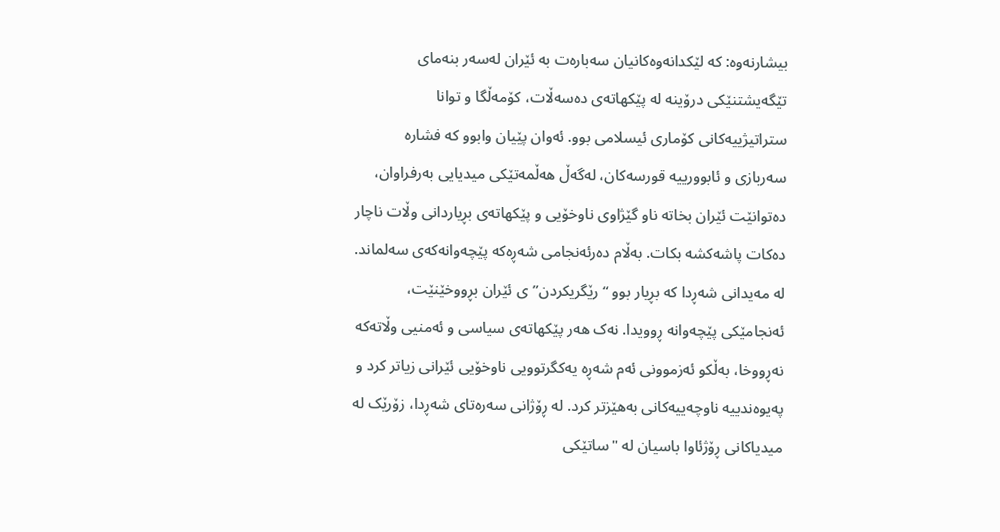بیشارنەوە: کە لێکدانەوەکانیان سەبارەت بە ئێران لەسەر بنەمای تێگەیشتنێکی درۆینە لە پێکهاتەی دەسەڵات، کۆمەڵگا و توانا ستراتیژییەکانی کۆماری ئیسلامی بوو. ئەوان پێیان وابوو کە فشارە سەربازی و ئابوورییە قورسەکان، لەگەڵ هەڵمەتێکی میدیایی بەرفراوان، دەتوانێت ئێران بخاتە ناو گێژاوی ناوخۆیی و پێکهاتەی بڕیاردانی وڵات ناچار دەکات پاشەکشە بکات. بەڵام دەرئەنجامی شەڕەکە پێچەوانەکەی سەلماند.
لە مەیدانی شەڕدا کە بڕیار بوو “رێگریکردن”ی ئێران بڕووخێنێت، ئەنجامێکی پێچەوانە ڕوویدا. نەک هەر پێکهاتەی سیاسی و ئەمنیی وڵاتەکە نەڕووخا، بەڵکو ئەزموونی ئەم شەڕە یەکگرتوویی ناوخۆیی ئێرانی زیاتر کرد و پەیوەندییە ناوچەییەکانی بەهێزتر کرد. لە ڕۆژانی سەرەتای شەڕدا، زۆرێک لە میدیاکانی ڕۆژئاوا باسیان لە "ساتێکی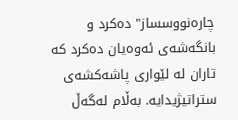چارەنووسساز" دەکرد و بانگەشەی ئەوەیان دەکرد کە تاران لە لێواری پاشەکشەی ستراتیژیدایە. بەڵام لەگەڵ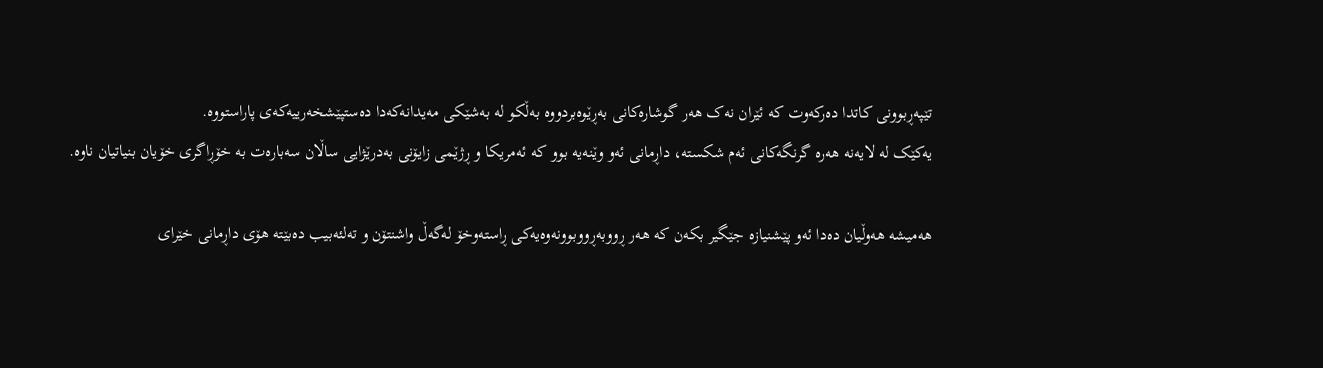تێپەڕبوونی کاتدا دەرکەوت کە ئێران نەک هەر گوشارەکانی بەڕێوەبردووە بەڵکو لە بەشێکی مەیدانەکەدا دەستپێشخەرییەکەی پاراستووە.
یەکێک لە لایەنە هەرە گرنگەکانی ئەم شکستە، داڕمانی ئەو وێنەیە بوو کە ئەمریکا و ڕژێمی زایۆنی بەدرێژایی ساڵان سەبارەت بە خۆڕاگری خۆیان بنیاتیان ناوە.

هەمیشە هەوڵیان دەدا ئەو پێشنیازە جێگیر بکەن کە هەر ڕووبەڕووبوونەوەیەکی ڕاستەوخۆ لەگەڵ واشنتۆن و تەلئەبیب دەبێتە هۆی داڕمانی خێرای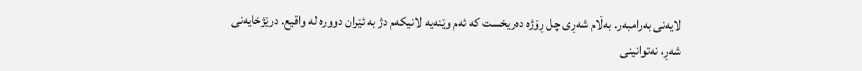لایەنی بەرامبەر. بەڵام شەڕی چل ڕۆژە دەریخست کە ئەم وێنەیە لانیکەم دژ بە ئێران دوورە لە واقیع. درێژخایەنی شەڕ، نەتوانینی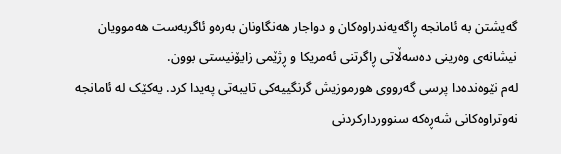گەیشتن بە ئامانجە ڕاگەیەندراوەکان و دواجار هەنگاونان بەرەو ئاگربەست هەموویان نیشانەی وەرینی دەسەڵاتی ڕاگرتنی ئەمریکا و ڕژێمی زایۆنیستی بوون.
لەم نێوەندەدا پرسی گەرووی هورموزیش گرنگییەکی تایبەتی پەیدا کرد. یەکێک لە ئامانجە نەوتراوەکانی شەڕەکە سنووردارکردنی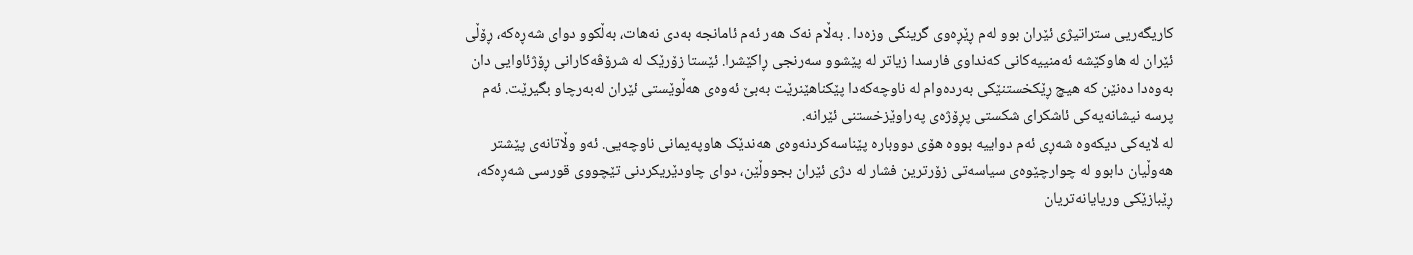کاریگەریی ستراتیژی ئێران بوو لەم ڕێڕەوی گرینگی وزەدا . بەڵام نەک هەر ئەم ئامانجە بەدی نەهات، بەڵکوو دوای شەڕەکە، ڕۆڵی ئێران لە هاوکێشە ئەمنییەکانی کەنداوی فارسدا زیاتر لە پێشوو سەرنجی ڕاکێشرا. ئێستا زۆرێک لە شرۆڤەکارانی ڕۆژئاوایی دان بەوەدا دەنێن کە هیچ ڕێکخستنێکی بەردەوام لە ناوچەکەدا پێکناهێنرێت بەبێ ئەوەی هەڵوێستی ئێران لەبەرچاو بگیرێت. ئەم پرسە نیشانەیەکی ئاشکرای شکستی پڕۆژەی پەراوێزخستنی ئێرانە.
لە لایەکی دیکەوە شەڕی ئەم دواییە بووە هۆی دووبارە پێناسەکردنەوەی هەندێک هاوپەیمانی ناوچەیی. ئەو وڵاتانەی پێشتر هەوڵیان دابوو لە چوارچێوەی سیاسەتی زۆرترین فشار لە دژی ئێران بجووڵێن، دوای چاودێریکردنی تێچووی قورسی شەڕەکە، ڕێبازێکی وریایانەتریان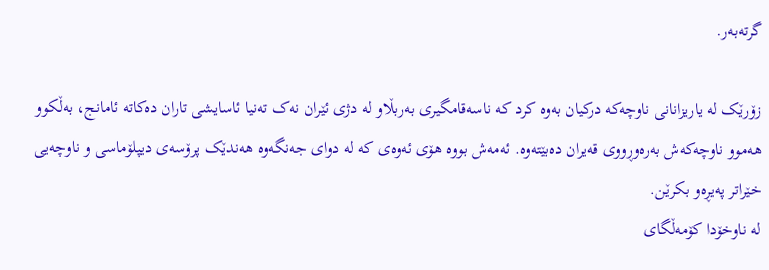گرتەبەر.

زۆرێک لە یاریزانانی ناوچەکە درکیان بەوە کرد کە ناسەقامگیری بەربڵاو لە دژی ئێران نەک تەنیا ئاسایشی تاران دەکاتە ئامانج، بەڵکوو هەموو ناوچەکەش بەرەوڕووی قەیران دەبێتەوە. ئەمەش بووە هۆی ئەوەی کە لە دوای جەنگەوە هەندێک پرۆسەی دیپلۆماسی و ناوچەیی خێراتر پەیڕەو بکرێن.
لە ناوخۆدا کۆمەڵگای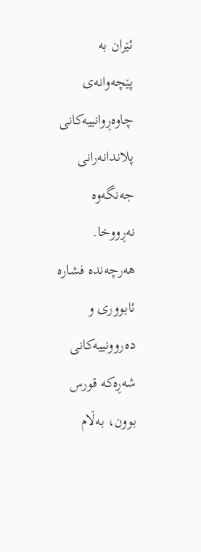ئێران بە پێچەوانەی چاوەڕوانییەکانی پلاندانەرانی جەنگەوە نەڕووخا. هەرچەندە فشارە ئابووری و دەروونییەکانی شەڕەکە قورس بوون، بەڵام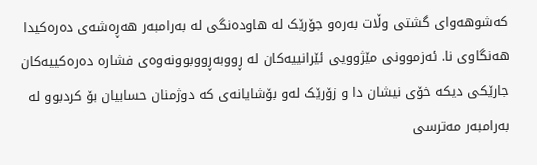کەشوهەوای گشتی وڵات بەرەو جۆرێک لە هاودەنگی لە بەرامبەر هەڕەشەی دەرەکیدا هەنگاوی نا. ئەزموونی مێژوویی ئێرانییەکان لە ڕووبەڕووبوونەوەی فشارە دەرەکییەکان جارێکی دیکە خۆی نیشان دا و زۆرێک لەو بۆشایانەی کە دوژمنان حسابیان بۆ کردبوو لە بەرامبەر مەترسی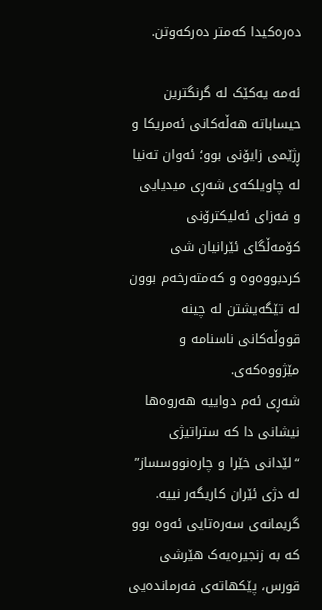دەرەکیدا کەمتر دەرکەوتن.

ئەمە یەکێک لە گرنگترین حیساباتە هەڵەکانی ئەمریکا و ڕژێمی زایۆنی بوو؛ ئەوان تەنیا لە چاویلکەی شەڕی میدیایی و فەزای ئەلیکترۆنی کۆمەڵگای ئێرانیان شی کردبووەوە و کەمتەرخەم بوون لە تێگەیشتن لە چینە قووڵەکانی ناسنامە و مێژووەکەی.
شەڕی ئەم دواییە هەروەها نیشانی دا کە ستراتیژی “لێدانی خێرا و چارەنووسساز” لە دژی ئێران کاریگەر نییە. گریمانەی سەرەتایی ئەوە بوو کە بە زنجیرەیەک هێرشی قورس، پێکهاتەی فەرماندەیی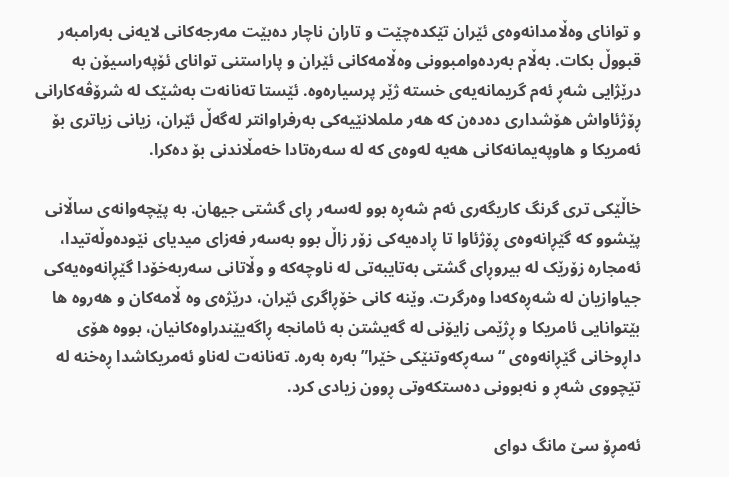و توانای وەڵامدانەوەی ئێران تێکدەچێت و تاران ناچار دەبێت مەرجەکانی لایەنی بەرامبەر قبووڵ بکات. بەڵام بەردەوامبوونی وەڵامەکانی ئێران و پاراستنی توانای ئۆپەراسیۆن بە درێژایی شەڕ ئەم گریمانەیەی خستە ژێر پرسیارەوە. ئێستا تەنانەت بەشێک لە شرۆڤەکارانی ڕۆژئاواش هۆشداری دەدەن کە هەر ململانێیەکی بەرفراوانتر لەگەڵ ئێران، زیانی زیاتری بۆ ئەمریکا و هاوپەیمانەکانی هەیە لەوەی کە لە سەرەتادا خەمڵاندنی بۆ دەکرا.

خاڵێکی تری گرنگ کاریگەری ئەم شەڕە بوو لەسەر ڕای گشتی جیهان. بە پێچەوانەی ساڵانی پێشوو کە گێڕانەوەی ڕۆژئاوا تا ڕادەیەکی زۆر زاڵ بوو بەسەر فەزای میدیای نێودەوڵەتیدا، ئەمجارە زۆرێک لە بیروڕای گشتی بەتایبەتی لە ناوچەکە و وڵاتانی سەربەخۆدا گێڕانەوەیەکی جیاوازیان لە شەڕەکەدا وەرگرت. وێنه کانی خۆڕاگری ئێران، درێژەی وه ڵامەکان و هەروە ها بێتوانایی ئامریکا و ڕژێمی زایۆنی له گەیشتن به ئامانجه ڕاگەیێندراوەکانیان، بووه هۆی داڕوخانی گێڕانەوەی “سەڕکەوتنێکی خێرا” بەرە بەرە. تەنانەت لەناو ئەمریکاشدا ڕەخنە لە تێچووی شەڕ و نەبوونی دەستکەوتی ڕوون زیادی کرد.

ئەمڕۆ سێ مانگ دوای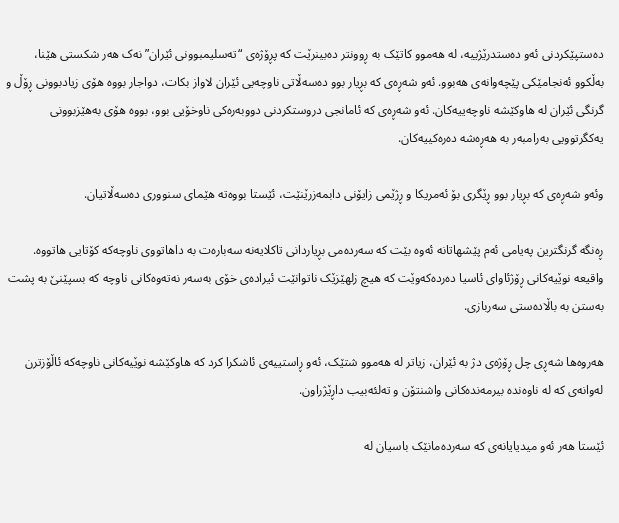دەستپێکردنی ئەو دەستدرێژییە، لە هەموو کاتێک بە ڕوونتر دەبینرێت کە پڕۆژەی “تەسلیمبوونی ئێران” نەک هەر شکستی هێنا، بەڵکوو ئەنجامێکی پێچەوانەی هەبوو. ئەو شەڕەی کە بڕیار بوو دەسەڵاتی ناوچەیی ئێران لاواز بکات، دواجار بووە هۆی زیادبوونی ڕۆڵ و گرنگی ئێران لە هاوکێشە ناوچەییەکان. ئەو شەڕەی کە ئامانجی دروستکردنی دووبەرەکی ناوخۆیی بوو، بووە هۆی بەهێزبوونی یەکگرتوویی بەرامبەر بە هەڕەشە دەرەکییەکان.

وئەو شەڕەی کە بڕیار بوو ڕێگری بۆ ئەمریکا و ڕژێمی زایۆنی دابمەزرێنێت، ئێستا بووەتە هێمای سنووری دەسەڵاتیان.

ڕەنگە گرنگترین پەیامی ئەم پێشهاتانە ئەوە بێت کە سەردەمی بڕیاردانی تاکلایەنە سەبارەت بە داهاتووی ناوچەکە کۆتایی هاتووە. واقیعه نوێیەکانی ڕۆژئاوای ئاسیا دەردەکەوێت که هیچ زلهێزێک ناتوانێت ئیرادەی خۆی بەسەر نەتەوەکانی ناوچه که بسپێنێ به پشت بەستن به باڵادەستی سەربازی.

هەروەها شەڕی چل ڕۆژەی دژ بە ئێران، زیاتر لە هەموو شتێک، ئەو ڕاستییەی ئاشکرا کرد کە هاوکێشە نوێیەکانی ناوچەکە ئاڵۆزترن لەوانەی کە لە ناوەندە بیرمەندەکانی واشنتۆن و تەلئەبیب داڕێژراون.

ئێستا هەر ئەو میدیایانەی کە سەردەمانێک باسیان لە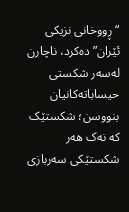“ڕووخانی نزیکی ئێران” دەکرد، ناچارن لەسەر شکستی حیساباتەکانیان بنووسن؛ شکستێک کە نەک هەر شکستێکی سەربازی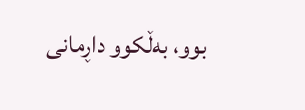بوو، بەڵکوو داڕمانی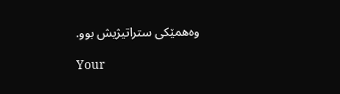وەهمێکی ستراتیژیش بوو.

Your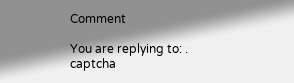Comment

You are replying to: .
captcha